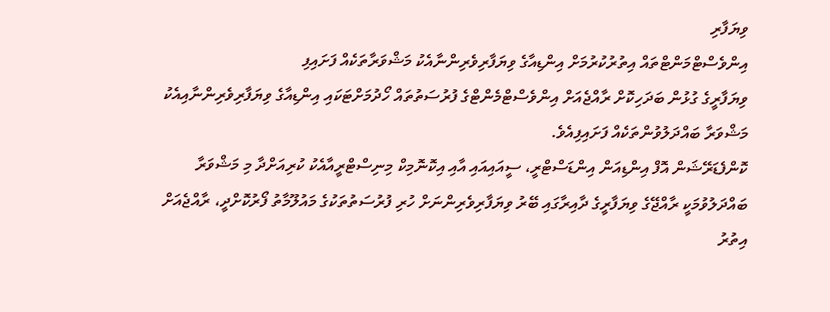ވިޔަފާރި
އިންވެސްޓްމަންޓްތައް އިތުރުކުރުމަށް އިންޑިއާގެ ވިޔަފާރިވެރިންނާއެކު މަޝްވަރާތަކެއް ފަށައިފި
ވިޔަފާރީގެ ގުޅުން ބަދަހިކޮށް ރާއްޖެއަށް އިންވެސްޓްމެންޓްގެ ފުރުސަތުތައް ހޯދުމަށްޓަކައި އިންޑިއާގެ ވިޔަފާރިވެރިންނާއިއެކު މަޝްވަރާ ބައްދަލުވުންތަކެއް ފަށައިފިއެވެ.
ކޮންފެޑަރޭޝަން އޮފް އިންޑިއަން އިންޑަސްޓްރީ، ސީއައިއައި އާއި އިކޮނޮމިކް މިނިސްޓްރީއާއެކު ކުރިއަށްދާ މި މަޝްވަރާ ބައްދަލުވުމަކީ ރާއްޖޭގެ ވިޔަފާރީގެ ދާއިރާގައި ބޭރު ވިޔަފާރިވެރިންނަށް ހުރި ފުރުސަތުތަކުގެ މައުލޫމާތު ފޯރުކޮށްދީ، ރާއްޖެއަށް އިތުރު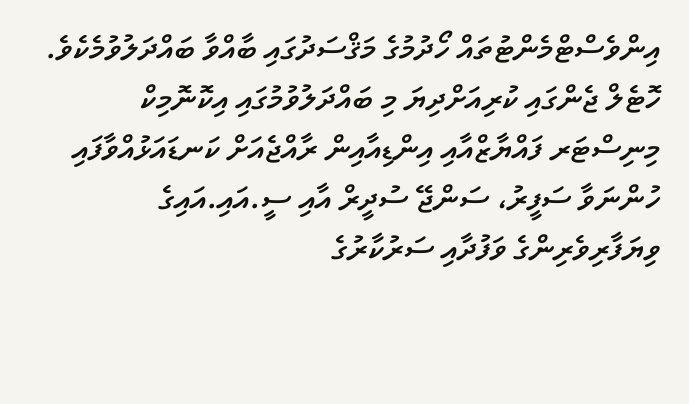އިންވެސްޓްމެންޓުތައް ހޯދުމުގެ މަޤްސަދުގައި ބާއްވާ ބައްދަލުވުމެކެވެ.
ހޮޓެލް ޖެންގައި ކުރިއަށްދިޔަ މި ބައްދަލުވުމުގައި އިކޮނޮމިކް މިނިސްޓަރ ފައްޔާޒްއާއި އިންޑިއާއިން ރާއްޖެއަށް ކަނޑައަޅުއްވާފައި ހުންނަވާ ސަފީރު، ސަންޖޭ ސުދީރް އާއި ސީ.އައި.އައިގެ ވިޔަފާރިވެރިންގެ ވަފުދާއި ސަރުކާރުގެ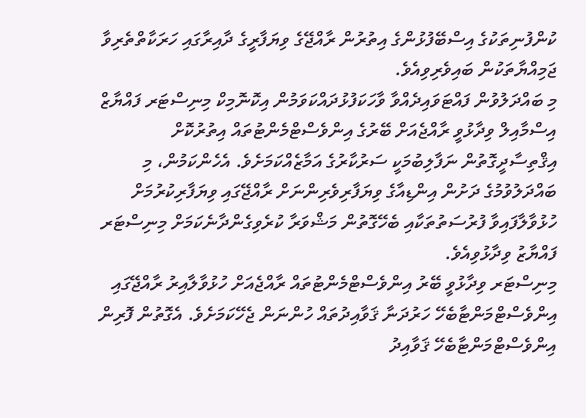ކުންފުނިތަކުގެ އިސްބޭފުޅުންގެ އިތުރުން ރާއްޖޭގެ ވިޔަފާރީގެ ދާއިރާގައި ހަރަކާތްތެރިވާ ޖަމިއްޔާތަކުން ބައިވެރިވިއެވެ.
މި ބައްދަލުވުން ފައްޓަވައިދެއްވާ ވާހަކަފުޅުދައްކަވަމުން އިކޮނޮމިކް މިނިސްޓަރ ފައްޔާޒް އިސްމާއިލް ވިދާޅުވީ ރާއްޖެއަށް ބޭރުގެ އިންވެސްޓްމެންޓުތައް އިތުރުކޮށް އިޤްތިސާދީގޮތުން ނަފާލިބުމަކީ ސަރުކާރުގެ އަމާޒެއްކަމަށެވެ. އެހެންކަމުން، މި ބައްދަލުވުމުގެ ދަށުން އިންޑިއާގެ ވިޔަފާރިވެރިންނަށް ރާއްޖޭގައި ވިޔަފާރިކުރުމަށް ހުޅުވާލާފައިވާ ފުރުސަތުތަކާއި ބެހޭގޮތުން މަޝްވަރާ ކުރެވިގެންދާނެކަމަށް މިނިސްޓަރ ފައްޔާޒު ވިދާޅުވިއެވެ.
މިނިސްޓަރ ވިދާޅުވީ ބޭރު އިންވެސްޓްމެންޓުތައް ރާއްޖެއަށް ހުޅުވާލާއިރު ރާއްޖޭގައި އިންވެސްޓްމަންޓާބެހޭ ހަރުދަނާ ޤަވާއިދުތައް ހުންނަން ޖެހޭކަމަށެވެ. އެގޮތުން ފޮރިން އިންވެސްޓްމަންޓާބެހޭ ޤަވާއިދު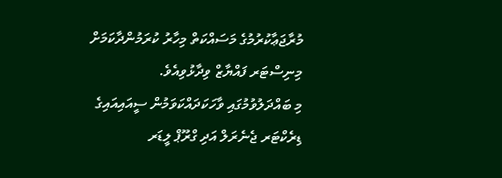މުރާޖަޢާކުރުމުގެ މަސައްކަތް މިހާރު ކުރަމުންދާކަމަށް މިނިސްޓަރ ފައްޔާޒް ވިދާޅުވިއެވެ.
މި ބައްދަލުވުމުގައި ވާހަކަދައްކަވަމުން ސީއައިއައިގެ ޑިރެކްޓަރ ޖެނެރަލް އަދި ގްރޫޕް ލީޑަރ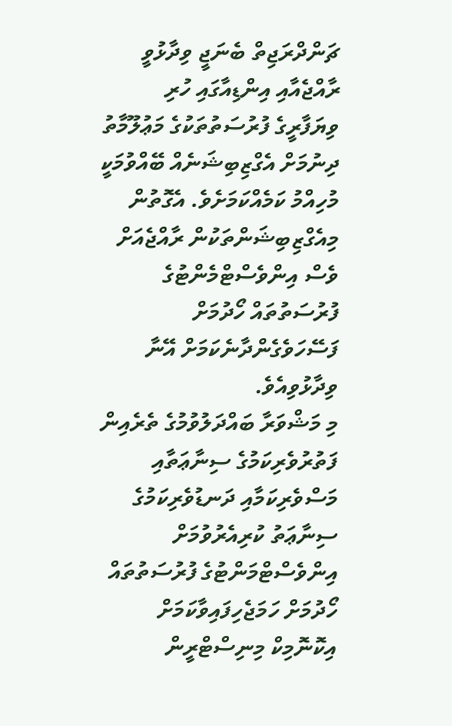ޗަންދްރަޖިތް ބެނަޖީ ވިދާޅުވީ ރާއްޖެއާއި އިންޑިއާގައި ހުރި ވިޔަފާރީގެ ފުރުސަތުތަކުގެ މަޢުލޫމާތު ދިނުމަށް އެގްޒިބިޝަނެއް ބޭއްވުމަކީ މުހިއްމު ކަމެއްކަމަށެވެ. އެގޮތުން މިއެގްޒިބިޝަންތަކުން ރާއްޖެއަށް ވެސް އިންވެސްޓްމެންޓުގެ ފުރުސަތުތައް ހޯދުމަށް ފަސޭހަވެގެންދާނެކަމަށް އޭނާ ވިދާޅުވިއެވެ.
މި މަޝްވަރާ ބައްދަލުވުމުގެ ތެރެއިން ފަތުރުވެރިކަމުގެ ސިނާޢަތާއި މަސްވެރިކަމާއި ދަނޑުވެރިކަމުގެ ސިނާޢަތު ކުރިއެރުވުމަށް އިންވެސްޓްމަންޓުގެ ފުރުސަތުތައް ހޯދުމަށް ހަމަޖެހިފައިވާކަމަށް އިކޮނޮމިކް މިނިސްޓްރީން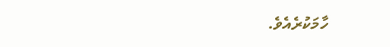ހާމަކުރެއެވެ.